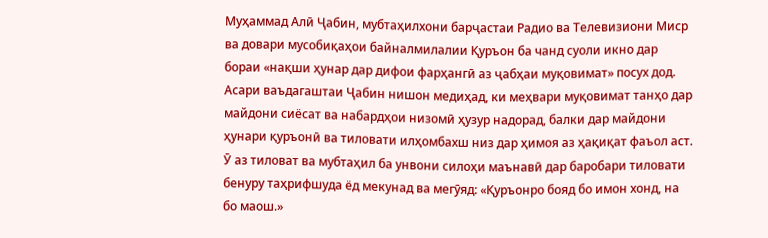Муҳаммад Алӣ Ҷабин, мубтаҳилхони барҷастаи Радио ва Телевизиони Миср ва довари мусобиқаҳои байналмилалии Қуръон ба чанд суоли икно дар бораи «нақши ҳунар дар дифои фарҳангӣ аз ҷабҳаи муқовимат» посух дод.
Асари ваъдагаштаи Ҷабин нишон медиҳад, ки меҳвари муқовимат танҳо дар майдони сиёсат ва набардҳои низомӣ ҳузур надорад, балки дар майдони ҳунари қуръонӣ ва тиловати илҳомбахш низ дар ҳимоя аз ҳақиқат фаъол аст. Ӯ аз тиловат ва мубтаҳил ба унвони силоҳи маънавӣ дар баробари тиловати бенуру таҳрифшуда ёд мекунад ва мегӯяд: «Қуръонро бояд бо имон хонд, на бо маош.»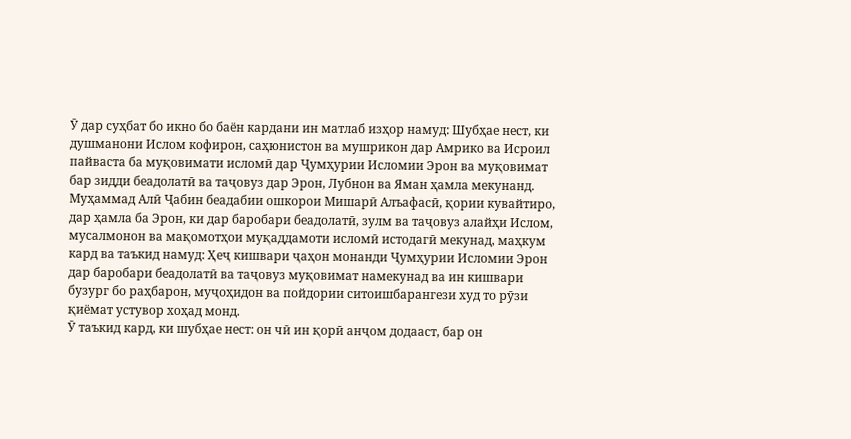Ӯ дар суҳбат бо икно бо баён кардани ин матлаб изҳор намуд: Шубҳае нест, ки душманони Ислом кофирон, саҳюнистон ва мушрикон дар Амрико ва Исроил пайваста ба муқовимати исломӣ дар Ҷумҳурии Исломии Эрон ва муқовимат бар зидди беадолатӣ ва таҷовуз дар Эрон, Лубнон ва Яман ҳамла мекунанд.
Муҳаммад Алӣ Ҷабин беадабии ошкорои Мишарӣ Алъафасӣ, қории кувайтиро, дар ҳамла ба Эрон, ки дар баробари беадолатӣ, зулм ва таҷовуз алайҳи Ислом, мусалмонон ва мақомотҳои муқаддамоти исломӣ истодагӣ мекунад, маҳкум кард ва таъкид намуд: Ҳеҷ кишвари ҷаҳон монанди Ҷумҳурии Исломии Эрон дар баробари беадолатӣ ва таҷовуз муқовимат намекунад ва ин кишвари бузург бо раҳбарон, муҷоҳидон ва пойдории ситоишбарангези худ то рӯзи қиёмат устувор хоҳад монд.
Ӯ таъкид кард, ки шубҳае нест: он чӣ ин қорӣ анҷом додааст, бар он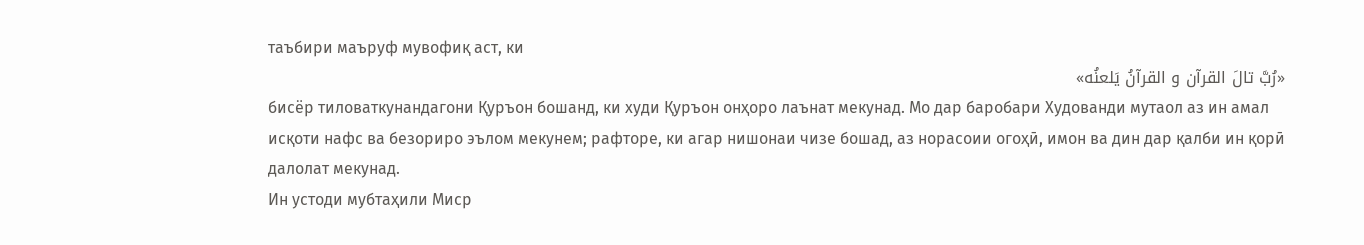таъбири маъруф мувофиқ аст, ки
«رُبَّ تالَ القرآن و القرآنُ یَلعنُه»
бисёр тиловаткунандагони Қуръон бошанд, ки худи Қуръон онҳоро лаънат мекунад. Мо дар баробари Худованди мутаол аз ин амал исқоти нафс ва безориро эълом мекунем; рафторе, ки агар нишонаи чизе бошад, аз норасоии огоҳӣ, имон ва дин дар қалби ин қорӣ далолат мекунад.
Ин устоди мубтаҳили Миср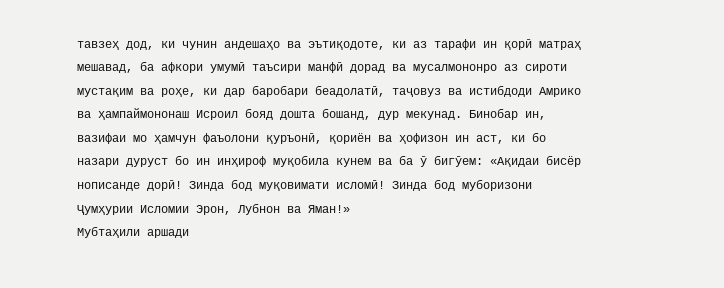тавзеҳ дод, ки чунин андешаҳо ва эътиқодоте, ки аз тарафи ин қорӣ матраҳ мешавад, ба афкори умумӣ таъсири манфӣ дорад ва мусалмононро аз сироти мустақим ва роҳе, ки дар баробари беадолатӣ, таҷовуз ва истибдоди Амрико ва ҳампаймононаш Исроил бояд дошта бошанд, дур мекунад. Бинобар ин, вазифаи мо ҳамчун фаъолони қуръонӣ, қориён ва ҳофизон ин аст, ки бо назари дуруст бо ин инҳироф муқобила кунем ва ба ӯ бигӯем: «Ақидаи бисёр нописанде дорӣ! Зинда бод муқовимати исломӣ! Зинда бод муборизони Ҷумҳурии Исломии Эрон, Лубнон ва Яман!»
Мубтаҳили аршади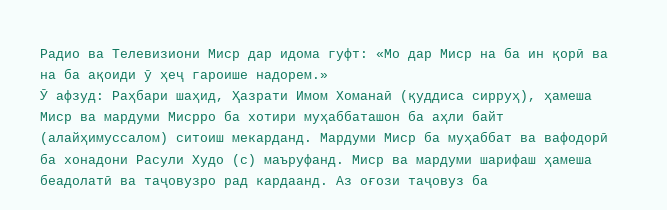Радио ва Телевизиони Миср дар идома гуфт: «Мо дар Миср на ба ин қорӣ ва на ба ақоиди ӯ ҳеҷ гароише надорем.»
Ӯ афзуд: Раҳбари шаҳид, Ҳазрати Имом Хоманаӣ (қуддиса сирруҳ), ҳамеша Миср ва мардуми Мисрро ба хотири муҳаббаташон ба аҳли байт (алайҳимуссалом) ситоиш мекарданд. Мардуми Миср ба муҳаббат ва вафодорӣ ба хонадони Расули Худо (с) маъруфанд. Миср ва мардуми шарифаш ҳамеша беадолатӣ ва таҷовузро рад кардаанд. Аз оғози таҷовуз ба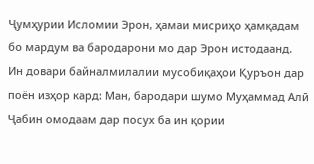Ҷумҳурии Исломии Эрон, ҳамаи мисриҳо ҳамқадам бо мардум ва бародарони мо дар Эрон истодаанд.
Ин довари байналмилалии мусобиқаҳои Қуръон дар поён изҳор кард: Ман, бародари шумо Муҳаммад Алӣ Ҷабин омодаам дар посух ба ин қории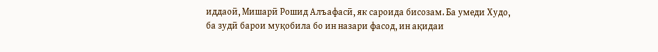иддаоӣ, Мишарӣ Рошид Алъафасӣ, як сароида бисозам. Ба умеди Худо, ба зудӣ барои муқобила бо ин назари фасод, ин ақидаи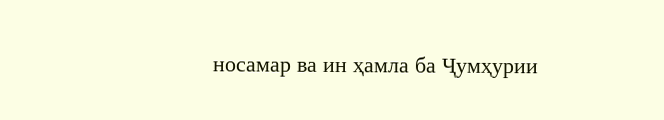носамар ва ин ҳамла ба Ҷумҳурии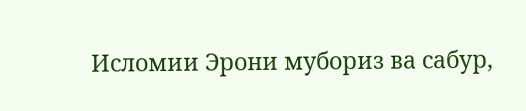Исломии Эрони мубориз ва сабур,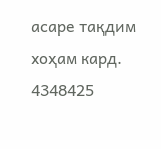асаре тақдим хоҳам кард.
4348425